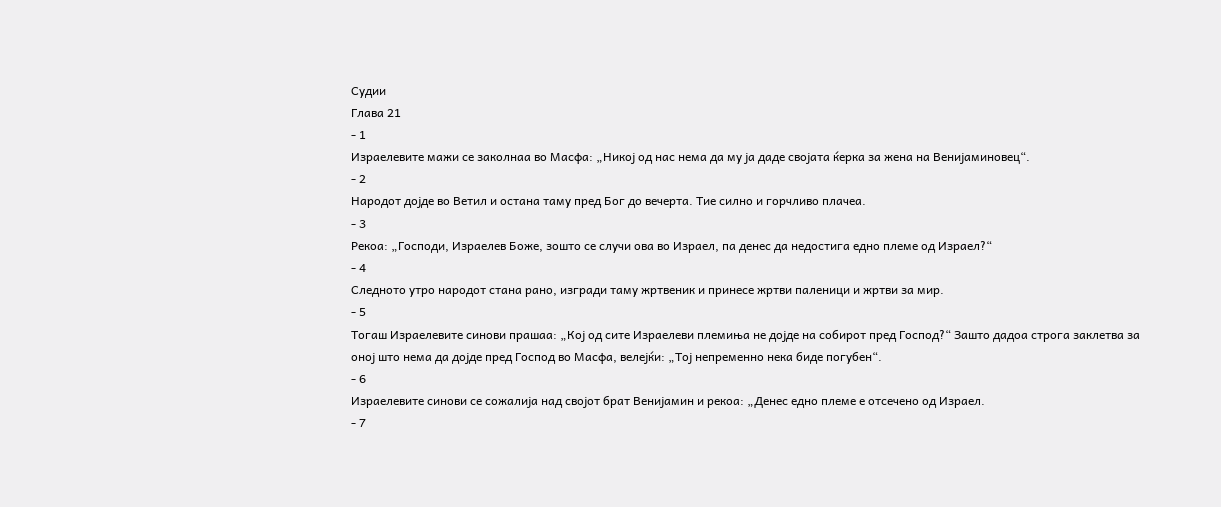Судии
Глава 21
- 1
Израелевите мажи се заколнаа во Масфа: „Никој од нас нема да му ја даде својата ќерка за жена на Венијаминовец“.
- 2
Народот дојде во Ветил и остана таму пред Бог до вечерта. Тие силно и горчливо плачеа.
- 3
Рекоа: „Господи, Израелев Боже, зошто се случи ова во Израел, па денес да недостига едно племе од Израел?“
- 4
Следното утро народот стана рано, изгради таму жртвеник и принесе жртви паленици и жртви за мир.
- 5
Тогаш Израелевите синови прашаа: „Кој од сите Израелеви племиња не дојде на собирот пред Господ?“ Зашто дадоа строга заклетва за оној што нема да дојде пред Господ во Масфа, велејќи: „Тој непременно нека биде погубен“.
- 6
Израелевите синови се сожалија над својот брат Венијамин и рекоа: „Денес едно племе е отсечено од Израел.
- 7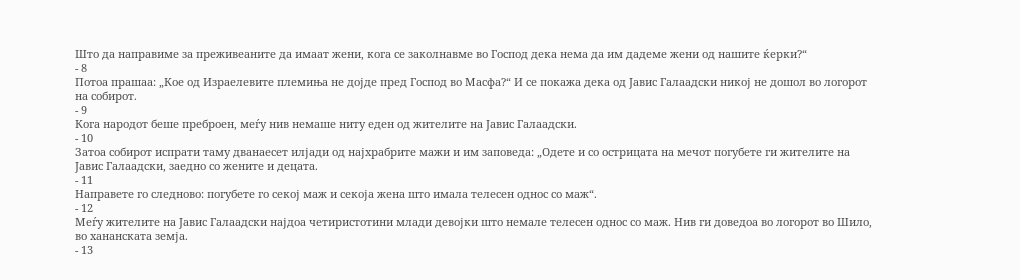Што да направиме за преживеаните да имаат жени, кога се заколнавме во Господ дека нема да им дадеме жени од нашите ќерки?“
- 8
Потоа прашаа: „Кое од Израелевите племиња не дојде пред Господ во Масфа?“ И се покажа дека од Јавис Галаадски никој не дошол во логорот на собирот.
- 9
Кога народот беше преброен, меѓу нив немаше ниту еден од жителите на Јавис Галаадски.
- 10
Затоа собирот испрати таму дванаесет илјади од најхрабрите мажи и им заповеда: „Одете и со острицата на мечот погубете ги жителите на Јавис Галаадски, заедно со жените и децата.
- 11
Направете го следново: погубете го секој маж и секоја жена што имала телесен однос со маж“.
- 12
Меѓу жителите на Јавис Галаадски најдоа четиристотини млади девојки што немале телесен однос со маж. Нив ги доведоа во логорот во Шило, во хананската земја.
- 13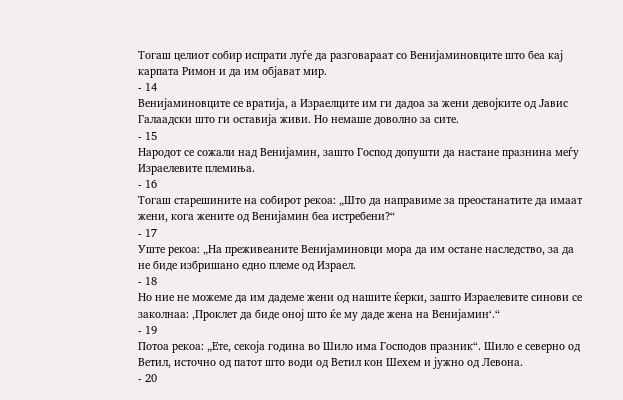Тогаш целиот собир испрати луѓе да разговараат со Венијаминовците што беа кај карпата Римон и да им објават мир.
- 14
Венијаминовците се вратија, а Израелците им ги дадоа за жени девојките од Јавис Галаадски што ги оставија живи. Но немаше доволно за сите.
- 15
Народот се сожали над Венијамин, зашто Господ допушти да настане празнина меѓу Израелевите племиња.
- 16
Тогаш старешините на собирот рекоа: „Што да направиме за преостанатите да имаат жени, кога жените од Венијамин беа истребени?“
- 17
Уште рекоа: „На преживеаните Венијаминовци мора да им остане наследство, за да не биде избришано едно племе од Израел.
- 18
Но ние не можеме да им дадеме жени од нашите ќерки, зашто Израелевите синови се заколнаа: ‚Проклет да биде оној што ќе му даде жена на Венијамин‘.“
- 19
Потоа рекоа: „Ете, секоја година во Шило има Господов празник“. Шило е северно од Ветил, источно од патот што води од Ветил кон Шехем и јужно од Левона.
- 20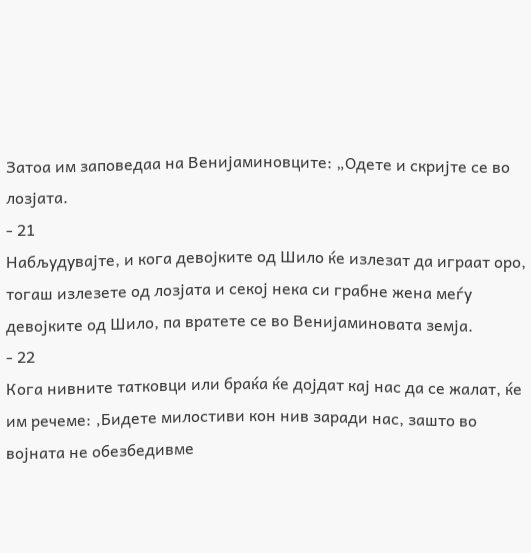Затоа им заповедаа на Венијаминовците: „Одете и скријте се во лозјата.
- 21
Набљудувајте, и кога девојките од Шило ќе излезат да играат оро, тогаш излезете од лозјата и секој нека си грабне жена меѓу девојките од Шило, па вратете се во Венијаминовата земја.
- 22
Кога нивните татковци или браќа ќе дојдат кај нас да се жалат, ќе им речеме: ‚Бидете милостиви кон нив заради нас, зашто во војната не обезбедивме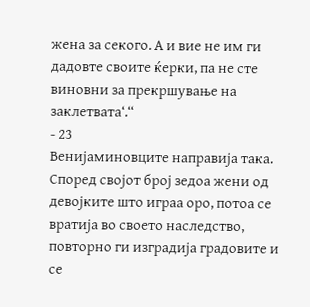жена за секого. А и вие не им ги дадовте своите ќерки, па не сте виновни за прекршување на заклетвата‘.“
- 23
Венијаминовците направија така. Според својот број зедоа жени од девојките што играа оро, потоа се вратија во своето наследство, повторно ги изградија градовите и се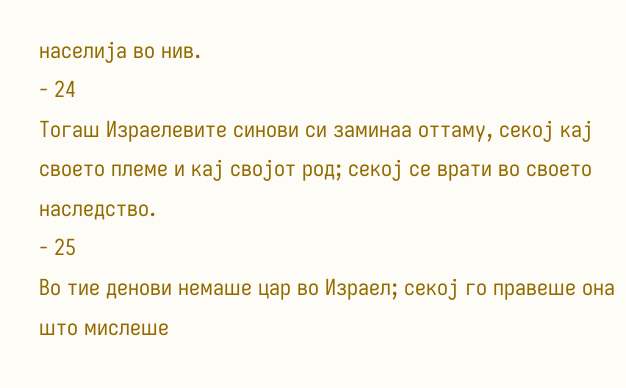населија во нив.
- 24
Тогаш Израелевите синови си заминаа оттаму, секој кај своето племе и кај својот род; секој се врати во своето наследство.
- 25
Во тие денови немаше цар во Израел; секој го правеше она што мислеше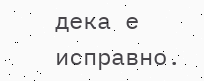дека е исправно.